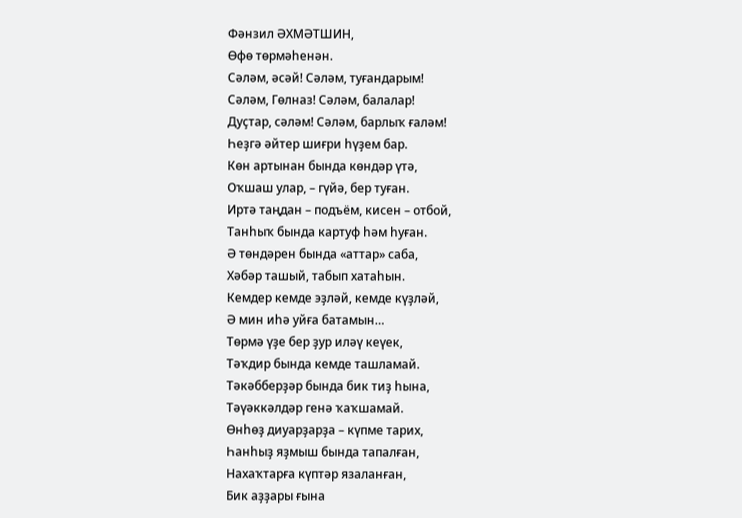Фәнзил ӘХМӘТШИН,
Өфө төрмәһенән.
Сәләм, әсәй! Сәләм, туғандарым!
Сәләм, Гөлназ! Сәләм, балалар!
Дуҫтар, сәләм! Сәләм, барлыҡ ғаләм!
Һеҙгә әйтер шиғри һүҙем бар.
Көн артынан бында көндәр үтә,
Оҡшаш улар, – гүйә, бер туған.
Иртә таңдан – подъём, кисен – отбой,
Танһыҡ бында картуф һәм һуған.
Ә төндәрен бында «аттар» саба,
Хәбәр ташый, табып хатаһын.
Кемдер кемде эҙләй, кемде күҙләй,
Ә мин иһә уйға батамын…
Төрмә үҙе бер ҙур иләү кеүек,
Тәҡдир бында кемде ташламай.
Тәкәбберҙәр бында бик тиҙ һына,
Тәүәккәлдәр генә ҡаҡшамай.
Өнһөҙ диуарҙарҙа – күпме тарих,
Һанһыҙ яҙмыш бында тапалған,
Нахаҡтарға күптәр язаланған,
Бик аҙҙары ғына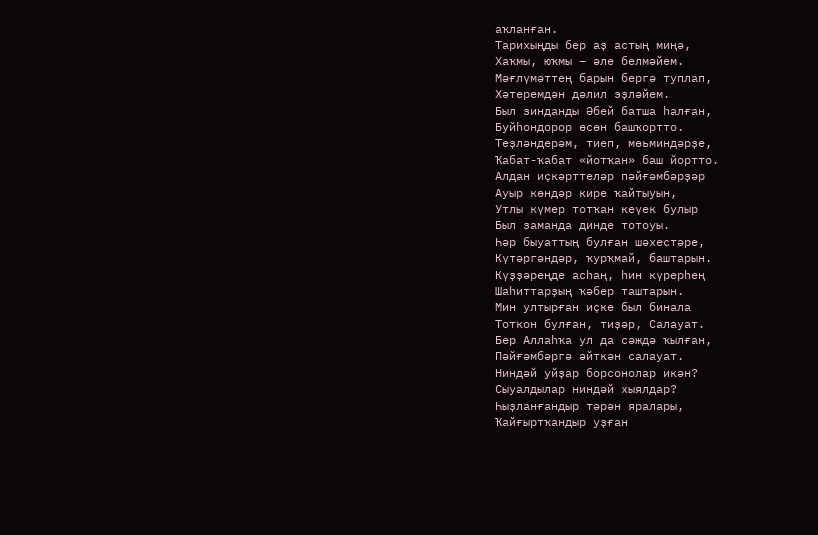аҡланған.
Тарихыңды бер аҙ астың миңә,
Хаҡмы, юҡмы – әле белмәйем.
Мәғлүмәттең барын бергә туплап,
Хәтеремдән дәлил эҙләйем.
Был зинданды Әбей батша һалған,
Буйһондорор өсөн башҡортто.
Теҙләндерәм, тиеп, мөьминдәрҙе,
Ҡабат-ҡабат «йотҡан» баш йортто.
Алдан иҫкәрттеләр пәйғәмбәрҙәр
Ауыр көндәр кире ҡайтыуын,
Утлы күмер тотҡан кеүек булыр
Был заманда динде тотоуы.
Һәр быуаттың булған шәхестәре,
Күтәргәндәр, ҡурҡмай, баштарын.
Күҙҙәреңде асһаң, һин күрерһең
Шаһиттарҙың ҡәбер таштарын.
Мин ултырған иҫке был бинала
Тоткон булған, тиҙәр, Салауат.
Бер Аллаһҡа ул да сәждә ҡылған,
Пәйғәмбәргә әйткән салауат.
Ниндәй уйҙар борсонолар икән?
Сыуалдылар ниндәй хыялдар?
Һыҙланғандыр тәрән яралары,
Ҡайғыртҡандыр уҙған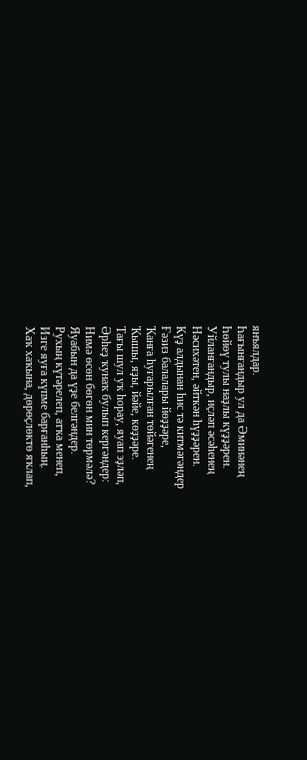янъялдар.
Һағынғандыр ул да Әминәнең
Һөйөү тулы наҙлы күҙҙәрен.
Уйланғандыр, иҫләп әсәһенең
Нәсихәтен, әйткән һүҙҙәрен.
Күҙ алдынан һис тә китмәгәндер
Ғәзиз балалары йөҙҙәре,
Ҡанға һуғарылған төйәгенең
Ҡышы, яҙы, йәйе, көҙҙәре.
Тағы шул уҡ һорау, яуап эҙләп,
Әрһеҙ ҡунаҡ булып кергәндер:
Нимә өсөн бөгөн мин төрмәлә?
Яуабын да үҙе белгәндер.
Рухың күтәрелеп, атҡа менеп,
Изге яуға күпме барғанһың.
Хаҡ хаҡына, дөрөҫлөктө яҡлап,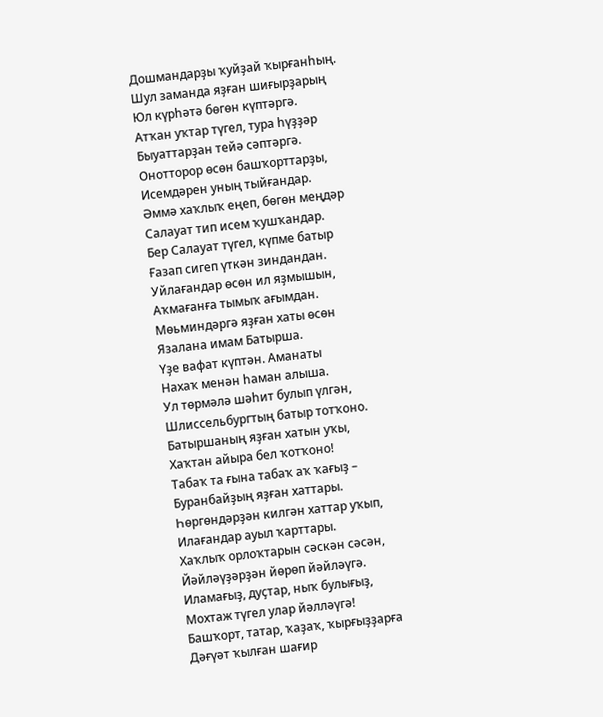Дошмандарҙы ҡуйҙай ҡырғанһың.
Шул заманда яҙған шиғырҙарың
Юл күрһәтә бөгөн күптәргә.
Атҡан уҡтар түгел, тура һүҙҙәр
Быуаттарҙан тейә сәптәргә.
Онотторор өсөн башҡорттарҙы,
Исемдәрен уның тыйғандар.
Әммә хаҡлыҡ еңеп, бөгөн меңдәр
Салауат тип исем ҡушҡандар.
Бер Салауат түгел, күпме батыр
Ғазап сигеп үткән зиндандан.
Уйлағандар өсөн ил яҙмышын,
Аҡмағанға тымыҡ ағымдан.
Мөьминдәргә яҙған хаты өсөн
Язалана имам Батырша.
Үҙе вафат күптән. Аманаты
Нахаҡ менән һаман алыша.
Ул төрмәлә шәһит булып үлгән,
Шлиссельбургтың батыр тотҡоно.
Батыршаның яҙған хатын уҡы,
Хаҡтан айыра бел ҡотҡоно!
Табаҡ та ғына табаҡ аҡ ҡағыҙ –
Буранбайҙың яҙған хаттары.
Һөргөндәрҙән килгән хаттар уҡып,
Илағандар ауыл ҡарттары.
Хаҡлыҡ орлоҡтарын сәскән сәсән,
Йәйләүҙәрҙән йөрөп йәйләүгә.
Иламағыҙ, дуҫтар, ныҡ булығыҙ,
Мохтаж түгел улар йәлләүгә!
Башҡорт, татар, ҡаҙаҡ, ҡырғыҙҙарға
Дәғүәт ҡылған шағир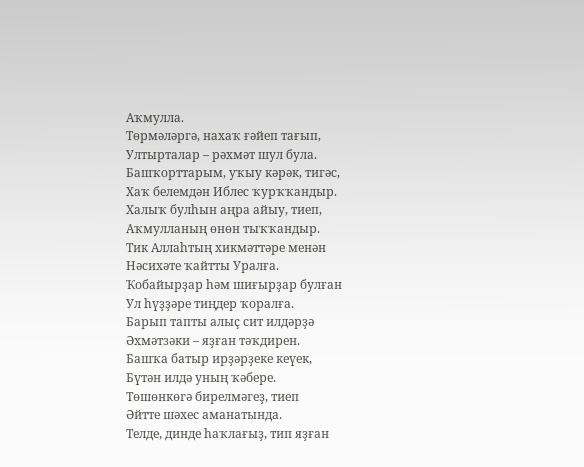Аҡмулла.
Төрмәләргә, нахаҡ ғәйеп тағып,
Ултырталар – рәхмәт шул була.
Башҡорттарым, уҡыу кәрәк, тигәс,
Хаҡ белемдән Иблес ҡурҡҡандыр.
Халыҡ булһын аңра айыу, тиеп,
Аҡмулланың өнөн тыҡҡандыр.
Тик Аллаһтың хикмәттәре менән
Нәсихәте ҡайтты Уралға.
Ҡобайырҙар һәм шиғырҙар булған
Ул һүҙҙәре тиңдер ҡоралға.
Барып тапты алыҫ сит илдәрҙә
Әхмәтзәки – яҙған тәҡдирен.
Башҡа батыр ирҙәрҙеке кеүек,
Бүтән илдә уның ҡәбере.
Төшөнкөгә бирелмәгеҙ, тиеп
Әйтте шәхес аманатында.
Телде, динде һаҡлағыҙ, тип яҙған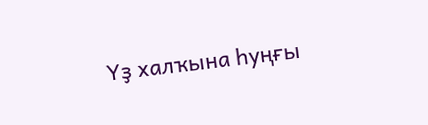Үҙ халҡына һуңғы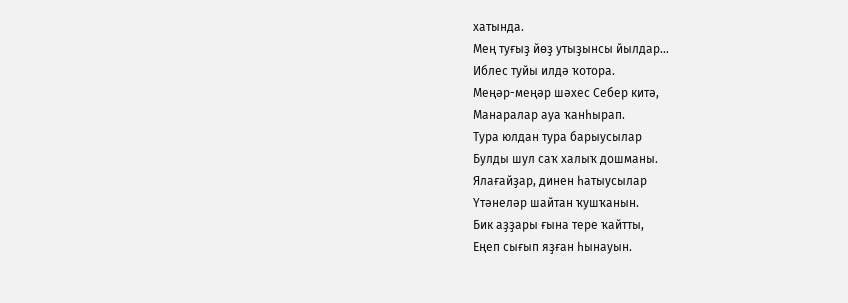хатында.
Мең туғыҙ йөҙ утыҙынсы йылдар…
Иблес туйы илдә ҡотора.
Меңәр-меңәр шәхес Себер китә,
Манаралар ауа ҡанһырап.
Тура юлдан тура барыусылар
Булды шул саҡ халыҡ дошманы.
Ялағайҙар, динен һатыусылар
Үтәнеләр шайтан ҡушҡанын.
Бик аҙҙары ғына тере ҡайтты,
Еңеп сығып яҙған һынауын.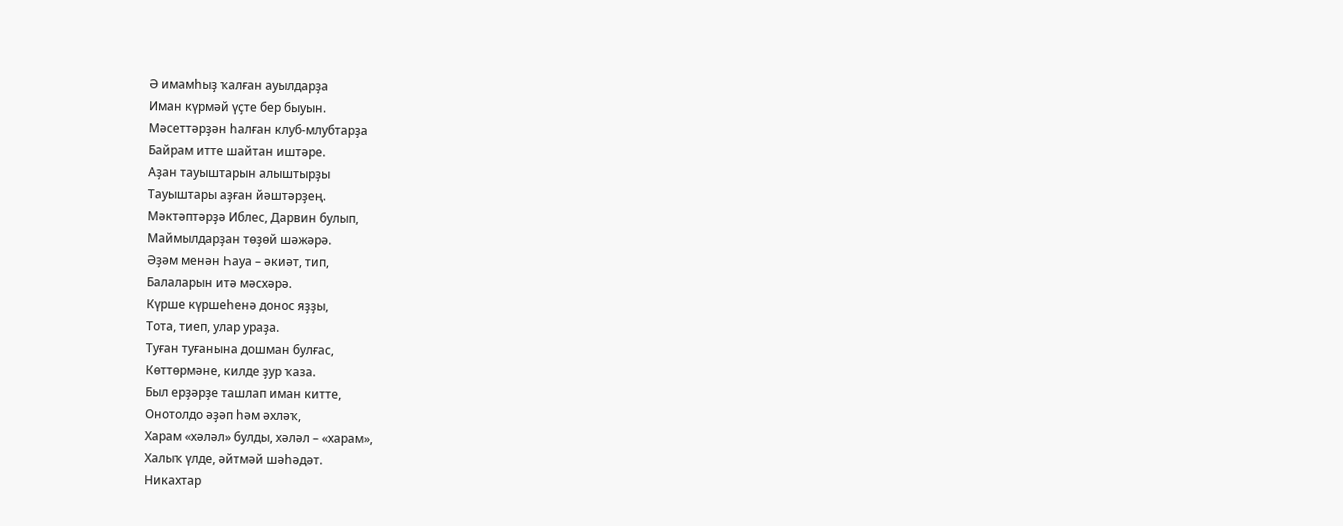Ә имамһыҙ ҡалған ауылдарҙа
Иман күрмәй үҫте бер быуын.
Мәсеттәрҙән һалған клуб-млубтарҙа
Байрам итте шайтан иштәре.
Аҙан тауыштарын алыштырҙы
Тауыштары аҙған йәштәрҙең.
Мәктәптәрҙә Иблес, Дарвин булып,
Маймылдарҙан төҙөй шәжәрә.
Әҙәм менән Һауа – әкиәт, тип,
Балаларын итә мәсхәрә.
Күрше күршеһенә донос яҙҙы,
Тота, тиеп, улар ураҙа.
Туған туғанына дошман булғас,
Көттөрмәне, килде ҙур ҡаза.
Был ерҙәрҙе ташлап иман китте,
Онотолдо әҙәп һәм әхләҡ,
Харам «хәләл» булды, хәләл – «харам»,
Халыҡ үлде, әйтмәй шәһәдәт.
Никахтар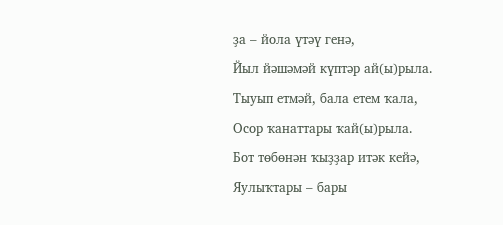ҙа – йола үтәү генә,
Йыл йәшәмәй күптәр ай(ы)рыла.
Тыуып етмәй, бала етем ҡала,
Осор ҡанаттары ҡай(ы)рыла.
Бот төбөнән ҡыҙҙар итәк кейә,
Яулыҡтары – бары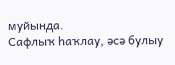муйында.
Сафлыҡ һаҡлау, әсә булыу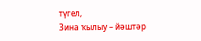түгел,
Зина ҡылыу – йәштәр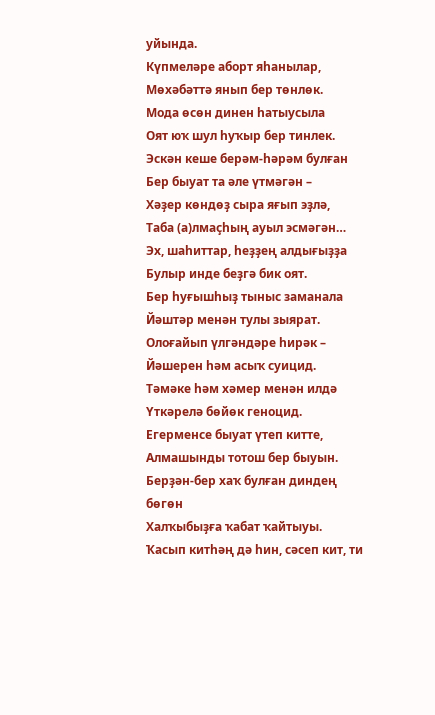уйында.
Күпмеләре аборт яһанылар,
Мөхәбәттә янып бер төнлөк.
Мода өсөн динен һатыусыла
Оят юҡ шул һуҡыр бер тинлек.
Эскән кеше берәм-һәрәм булған
Бер быуат та әле үтмәгән –
Хәҙер көндөҙ сыра яғып эҙлә,
Таба (а)лмаҫһың ауыл эсмәгән…
Эх, шаһиттар, һеҙҙең алдығыҙҙа
Булыр инде беҙгә бик оят.
Бер һуғышһыҙ тыныс заманала
Йәштәр менән тулы зыярат.
Олоғайып үлгәндәре һирәк –
Йәшерен һәм асыҡ суицид.
Тәмәке һәм хәмер менән илдә
Үткәрелә бөйөк геноцид.
Егерменсе быуат үтеп китте,
Алмашынды тотош бер быуын.
Берҙән-бер хаҡ булған диндең бөгөн
Халҡыбыҙға ҡабат ҡайтыуы.
Ҡасып китһәң дә һин, сәсеп кит, ти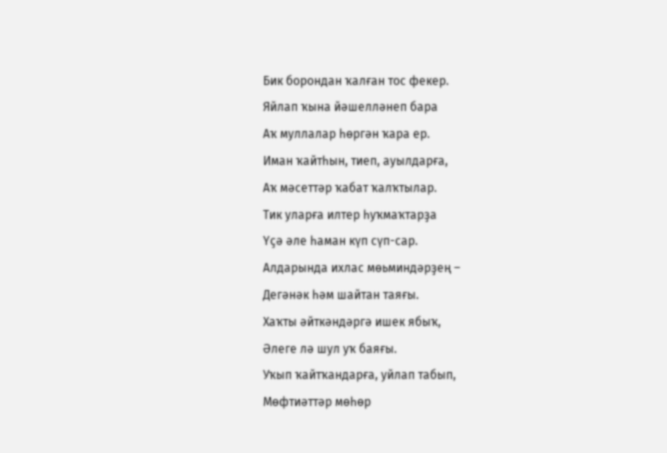Бик борондан ҡалған тос фекер.
Яйлап ҡына йәшелләнеп бара
Аҡ муллалар һөргән ҡара ер.
Иман ҡайтһын, тиеп, ауылдарға,
Аҡ мәсеттәр ҡабат ҡалҡтылар.
Тик уларға илтер һуҡмаҡтарҙа
Үҫә әле һаман күп сүп-сар.
Алдарында ихлас мөьминдәрҙең –
Дегәнәк һәм шайтан таяғы.
Хаҡты әйткәндәргә ишек ябыҡ,
Әлеге лә шул уҡ баяғы.
Уҡып ҡайтҡандарға, уйлап табып,
Мөфтиәттәр мөһөр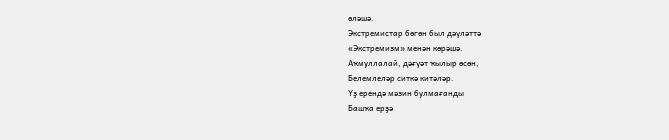өләшә.
Экстремистар бөгөн был дәүләттә
«Экстремизм» менән көрәшә.
Аҡмуллалай, дәғүәт ҡылыр өсөн,
Белемлеләр ситкә китәләр.
Үҙ ерендә мәзин булмағанды
Башҡа ерҙә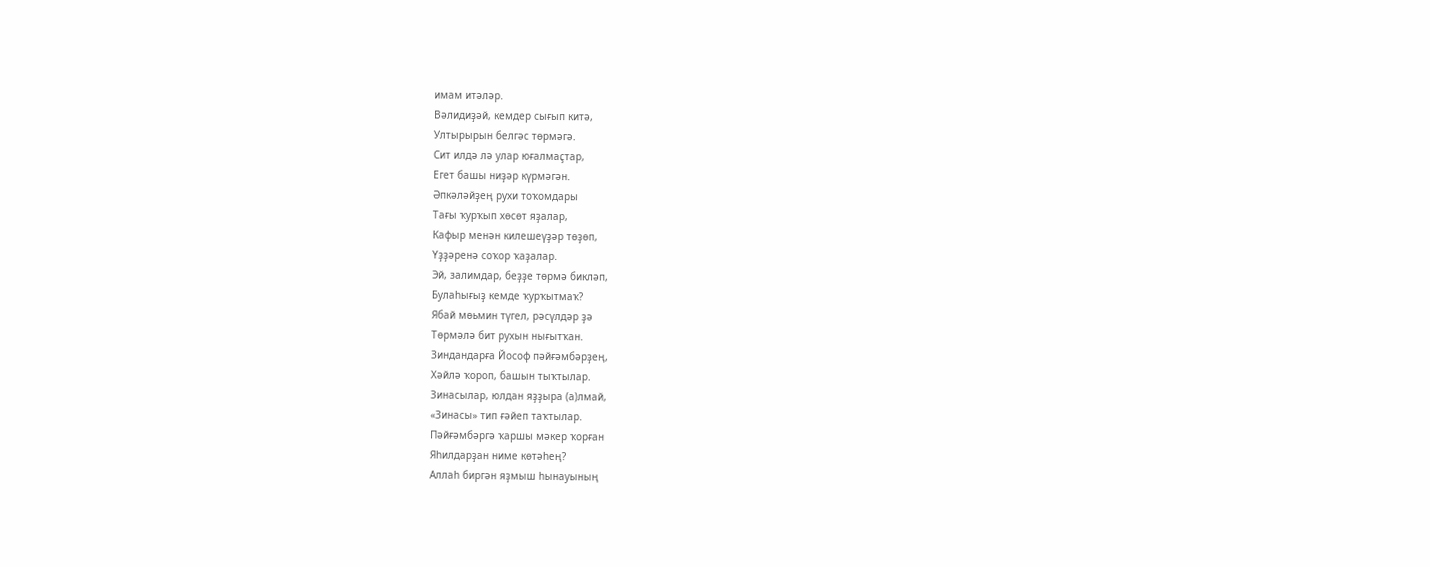имам итәләр.
Вәлидиҙәй, кемдер сығып китә,
Ултырырын белгәс төрмәгә.
Сит илдә лә улар юғалмаҫтар,
Егет башы ниҙәр күрмәгән.
Әпкәләйҙең рухи тоҡомдары
Тағы ҡурҡып хөсөт яҙалар,
Кафыр менән килешеүҙәр төҙөп,
Үҙҙәренә соҡор ҡаҙалар.
Эй, залимдар, беҙҙе төрмә бикләп,
Булаһығыҙ кемде ҡурҡытмаҡ?
Ябай мөьмин түгел, рәсүлдәр ҙә
Төрмәлә бит рухын нығытҡан.
Зиндандарға Йософ пәйғәмбәрҙең,
Хәйлә ҡороп, башын тыҡтылар.
Зинасылар, юлдан яҙҙыра (а)лмай,
«Зинасы» тип ғәйеп таҡтылар.
Пәйғәмбәргә ҡаршы мәкер ҡорған
Яһилдарҙан ниме көтәһең?
Аллаһ биргән яҙмыш һынауының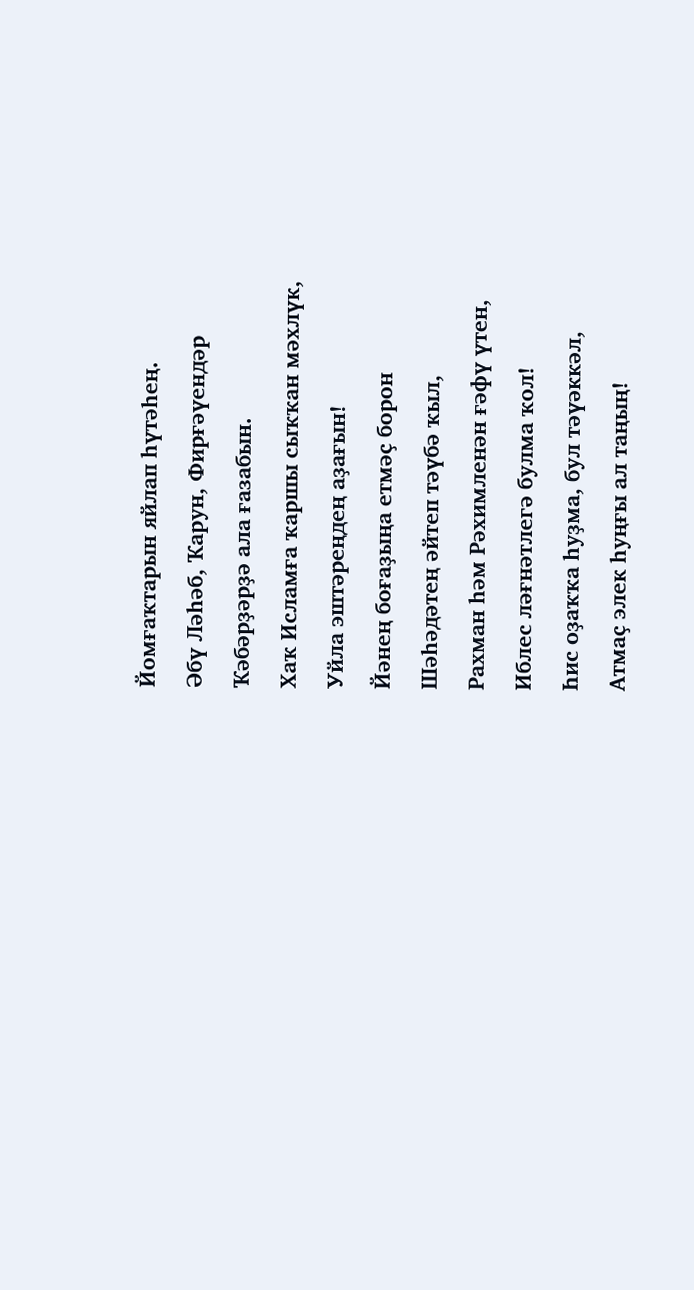Йомғаҡтарын яйлап һүтәһең.
Әбү Ләһәб, Ҡарун, Фирғәүендәр
Ҡәбәрҙәрҙә ала ғазабын.
Хаҡ Исламға ҡаршы сыҡҡан мәхлүк,
Уйла эштәреңдең аҙағын!
Йәнең боғаҙыңа етмәҫ борон
Шәһәдәтең әйтеп тәүбә ҡыл,
Рахман һәм Рәхимленән ғәфү үтен,
Иблес ләғнәтлегә булма ҡол!
Һис оҙаҡҡа һуҙма, бул тәүәккәл,
Атмаҫ элек һуңғы ал таңың!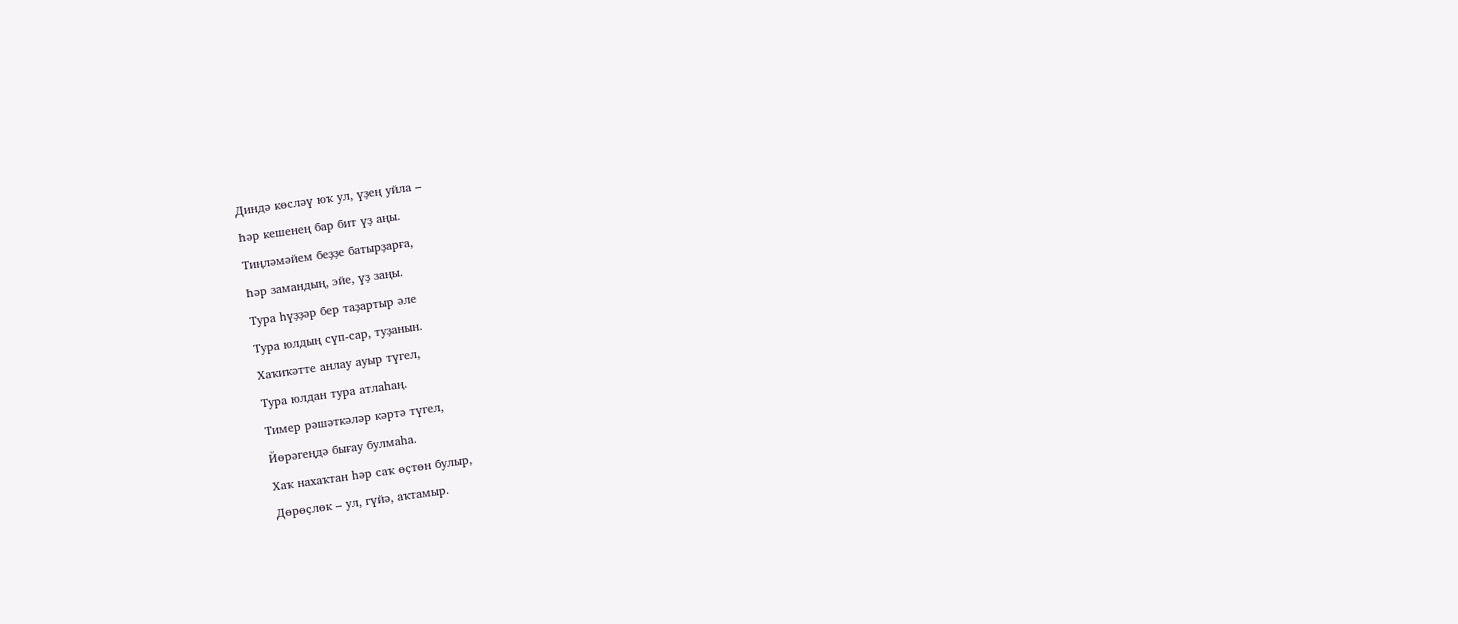Диндә көсләү юҡ ул, үҙең уйла –
Һәр кешенең бар бит үҙ аңы.
Тиңләмәйем беҙҙе батырҙарға,
Һәр замандың, эйе, үҙ заңы.
Тура һүҙҙәр бер таҙартыр әле
Тура юлдың сүп-сар, туҙанын.
Хаҡиҡәтте анлау ауыр түгел,
Тура юлдан тура атлаһаң.
Тимер рәшәткәләр кәртә түгел,
Йөрәгеңдә бығау булмаһа.
Хаҡ нахаҡтан һәр саҡ өҫтөн булыр,
Дөрөҫлөк – ул, гүйә, аҡтамыр.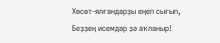Хөсөт-ялғандарҙы еңеп сығып,
Беҙҙең исемдәр ҙә аҡланыр!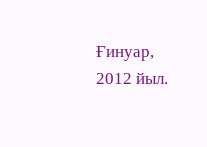Ғинуар, 2012 йыл.